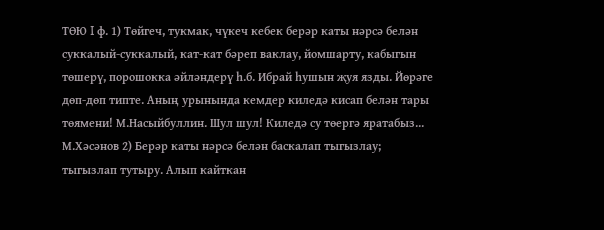ТӨЮ I ф. 1) Төйгеч, тукмак, чүкеч кебек берәр каты нәрсә белән суккалый-суккалый, кат-кат бәреп ваклау, йомшарту, кабыгын төшерү, порошокка әйләндерү һ.б. Ибрай һушын җуя язды. Йөрәге дөп-дөп типте. Аның урынында кемдер киледә кисап белән тары төямени! М.Насыйбуллин. Шул шул! Киледә су төергә яратабыз... М.Хәсәнов 2) Берәр каты нәрсә белән баскалап тыгызлау; тыгызлап тутыру. Алып кайткан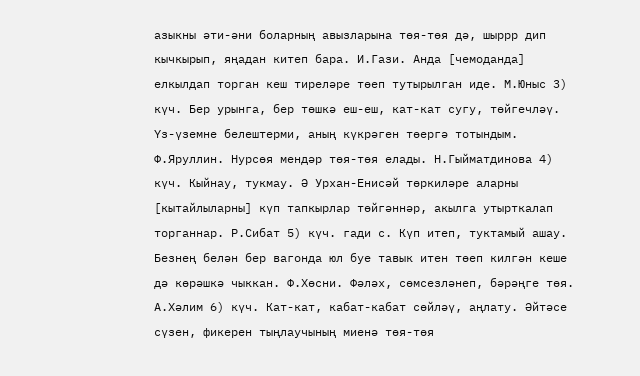азыкны әти-әни боларның авызларына төя-төя дә, шыррр дип кычкырып, яңадан китеп бара. И.Гази. Анда [чемоданда] елкылдап торган кеш тиреләре төеп тутырылган иде. М.Юныс 3) күч. Бер урынга, бер төшкә еш-еш, кат-кат сугу, төйгечләү. Үз-үземне белештерми, аның күкрәген төергә тотындым. Ф.Яруллин. Нурсөя мендәр төя-төя елады. Н.Гыйматдинова 4) күч. Кыйнау, тукмау. Ә Урхан-Енисәй төркиләре аларны [кытайлыларны] күп тапкырлар төйгәннәр, акылга утырткалап торганнар. Р.Сибат 5) күч. гади с. Күп итеп, туктамый ашау. Безнең белән бер вагонда юл буе тавык итен төеп килгән кеше дә көрәшкә чыккан. Ф.Хөсни. Фәләх, сөмсезләнеп, бәрәңге төя. А.Хәлим 6) күч. Кат-кат, кабат-кабат сөйләү, аңлату. Әйтәсе сүзен, фикерен тыңлаучының миенә төя-төя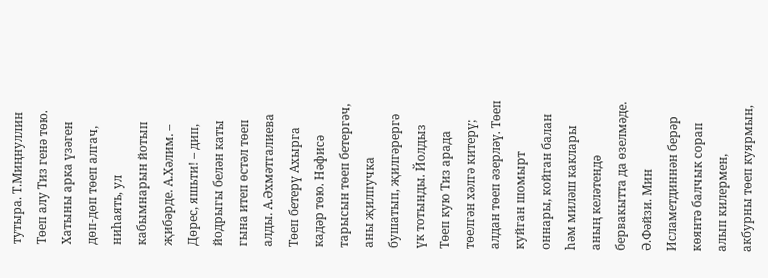тутыра. Т.Миңнуллин Төеп алу Тиз генә төю. Хатыны арка үзәген дөп-дөп төеп алгач, ниһаять, ул кабымнарын йотып җибәрде. А.Хәлим. – Дөрес, яшьти! – дип, йодрыгы белән каты гына итеп өстәл төеп алды. А.Әхмәтгалиева Төеп бетерү Ахырга кадәр төю. Нәфисә тарысын төеп бетергәч, аны җилпучка бушатып, җилгәрергә үк тотынды. Йолдыз Төеп кую Тиз арада төелгән хәлгә китерү; алдан төеп әзерләү. Төеп куйган шомырт оннары, койган балан һәм миләш каклары аның келәтендә бервакытта да өзелмәде. Ә.Фәйзи. Мин Исламетдиннән берәр көянтә балчык сорап алып килермен, акбурны төеп куярмын,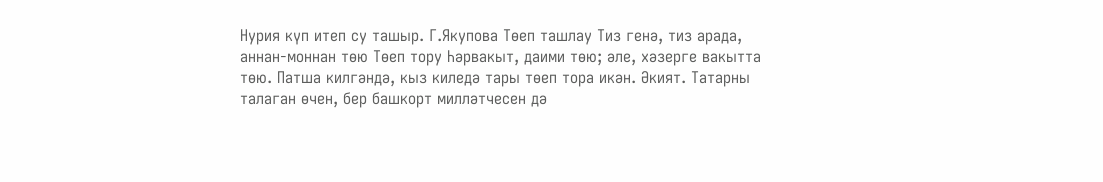Нурия күп итеп су ташыр. Г.Якупова Төеп ташлау Тиз генә, тиз арада, аннан-моннан төю Төеп тору Һәрвакыт, даими төю; әле, хәзерге вакытта төю. Патша килгәндә, кыз киледә тары төеп тора икән. Әкият. Татарны талаган өчен, бер башкорт милләтчесен дә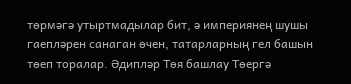төрмәгә утыртмадылар бит, ә империянең шушы гаепләрен санаган өчен, татарларның гел башын төеп торалар. Әдипләр Төя башлау Төергә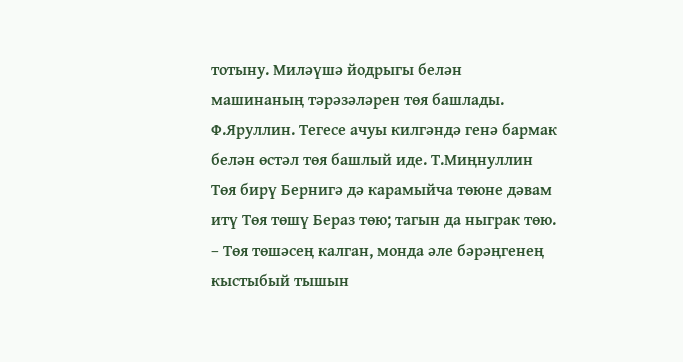тотыну. Миләүшә йодрыгы белән машинаның тәрәзәләрен төя башлады. Ф.Яруллин. Тегесе ачуы килгәндә генә бармак белән өстәл төя башлый иде. Т.Миңнуллин Төя бирү Бернигә дә карамыйча төюне дәвам итү Төя төшү Бераз төю; тагын да ныграк төю. – Төя төшәсең калган, монда әле бәрәңгенең кыстыбый тышын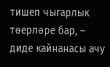тишеп чыгарлык төерләре бар, – диде кайнанасы ачу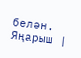белән. Яңарыш |